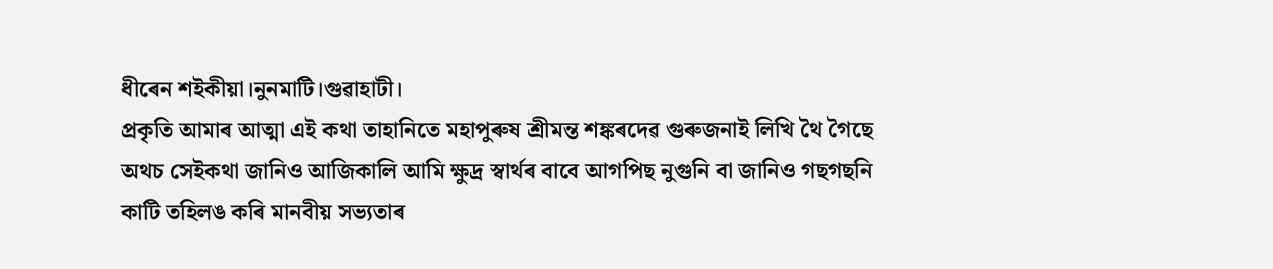ধীৰেন শইকীয়া।নুনমাটি।গুৱাহাটী।
প্ৰকৃতি আমাৰ আত্মা এই কথা তাহানিতে মহাপুৰুষ শ্ৰীমন্ত শঙ্কৰদেৱ গুৰুজনাই লিখি থৈ গৈছে অথচ সেইকথা জানিও আজিকালি আমি ক্ষুদ্ৰ স্বাৰ্থৰ বাবে আগপিছ নুগুনি বা জানিও গছগছনি কাটি তহিলঙ কৰি মানবীয় সভ্যতাৰ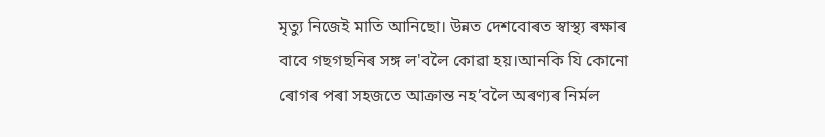মৃত্যু নিজেই মাতি আনিছো। উন্নত দেশবোৰত স্বাস্থ্য ৰক্ষাৰ বাবে গছগছনিৰ সঙ্গ ল'বলৈ কোৱা হয়।আনকি যি কোনো ৰোগৰ পৰা সহজতে আক্রান্ত নহ’বলৈ অৰণ্যৰ নির্মল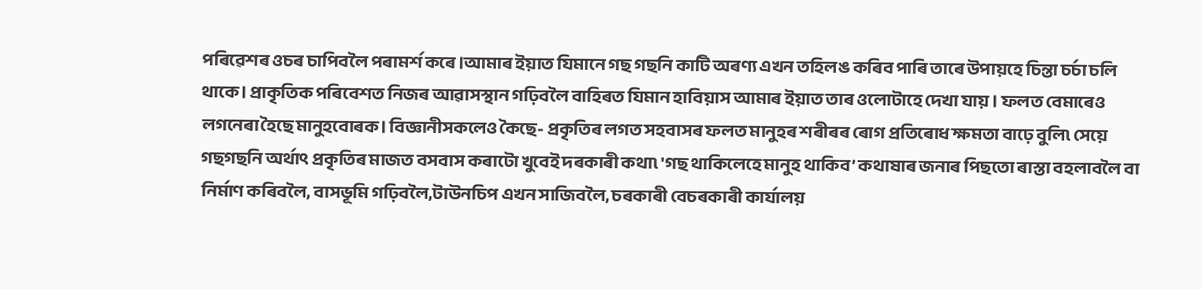পৰিৱেশৰ ওচৰ চাপিবলৈ পৰামৰ্শ কৰে।আমাৰ ইয়াত যিমানে গছ গছনি কাটি অৰণ্য এখন তহিলঙ কৰিব পাৰি তাৰে উপায়হে চিন্তা চৰ্চা চলি থাকে। প্ৰাকৃতিক পৰিবেশত নিজৰ আৱাসস্থান গঢ়িবলৈ বাহিৰত যিমান হাবিয়াস আমাৰ ইয়াত তাৰ ওলোটাহে দেখা যায়। ফলত বেমাৰেও লগনেৰা হৈছে মানুহবোৰক। বিজ্ঞানীসকলেও কৈছে- প্ৰকৃতিৰ লগত সহবাসৰ ফলত মানুহৰ শৰীৰৰ ৰোগ প্ৰতিৰোধ ক্ষমতা বাঢ়ে বুলি৷ সেয়ে গছগছনি অৰ্থাৎ প্ৰকৃতিৰ মাজত বসবাস কৰাটো খুবেই দৰকাৰী কথা৷ 'গছ থাকিলেহে মানুহ থাকিব’ কথাষাৰ জনাৰ পিছতো ৰাস্তা বহলাবলৈ বা নিৰ্মাণ কৰিবলৈ, বাসভূমি গঢ়িবলৈ,টাউনচিপ এখন সাজিবলৈ, চৰকাৰী বেচৰকাৰী কাৰ্যালয়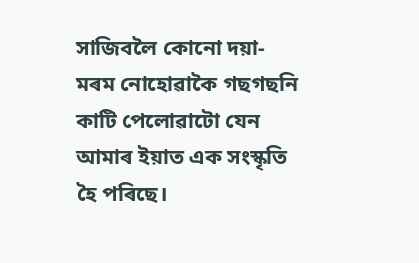সাজিবলৈ কোনো দয়া-মৰম নোহোৱাকৈ গছগছনি কাটি পেলোৱাটো যেন আমাৰ ইয়াত এক সংস্কৃতি হৈ পৰিছে।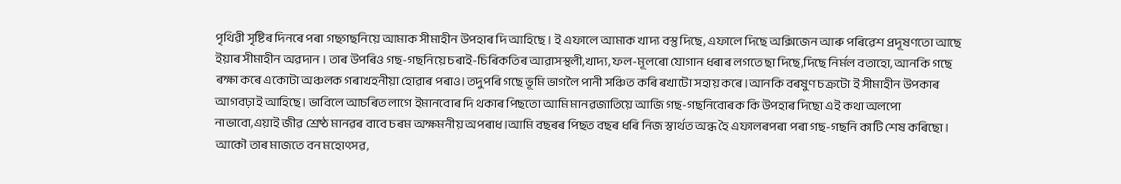পৃথিৱী সৃষ্টিৰ দিনৰে পৰা গছগছনিয়ে আমাক সীমাহীন উপহাৰ দি আহিছে । ই এফালে আমাক খাদ্য বস্তু দিছে, এফালে দিছে অক্সিজেন আৰু পৰিৱেশ প্ৰদূষণতো আছে ইয়াৰ সীমাহীন অৱদান । তাৰ উপৰিও গছ-গছনিয়ে চৰাই-চিৰিকতিৰ আৱাসস্থলী,খাদ্য, ফল-মূলৰো যোগান ধৰাৰ লগতে ছা দিছে,দিছে নিৰ্মল বতাহো, আনকি গছে ৰক্ষা কৰে একোটা অঞ্চলক গৰাখহনীয়া হোৱাৰ পৰাও। তদুপৰি গছে ভূমি ভাগলৈ পানী সঞ্চিত কৰি ৰখাটো সহায় কৰে।আনকি বৰষুণ চক্ৰটো ই সীমাহীন উপকাৰ আগবঢ়াই আহিছে। ভাবিলে আচৰিত লাগে ইমানবোৰ দি থকাৰ পিছতো আমি মানৱজাতিয়ে আজি গছ-গছনিবোৰক কি উপহাৰ দিছো এই কথা অলপো নাভাবো,এয়াই জীৱ শ্ৰেষ্ঠ মানৱৰ বাবে চৰম অক্ষমনীয় অপৰাধ।আমি বছৰৰ পিছত বছৰ ধৰি নিজ স্বাৰ্থত অন্ধ হৈ এফালৰপৰা পৰা গছ-গছনি কাটি শেষ কৰিছো। আকৌ তাৰ মাজতে বন মহোৎসৱ,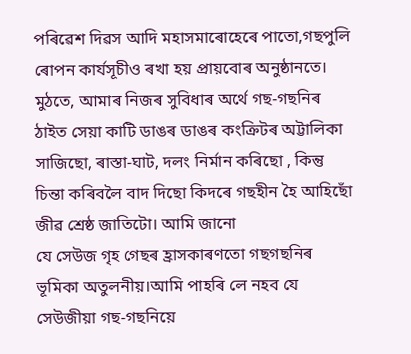পৰিৱেশ দিৱস আদি মহাসমাৰোহেৰে পাতো,গছপুলি ৰোপন কাৰ্যসূচীও ৰখা হয় প্ৰায়বোৰ অনুষ্ঠানতে। মুঠতে, আমাৰ নিজৰ সুবিধাৰ অৰ্থে গছ-গছনিৰ ঠাইত সেয়া কাটি ডাঙৰ ডাঙৰ কংক্ৰিটৰ অট্টালিকা সাজিছো, ৰাস্তা-ঘাট, দলং নিৰ্মান কৰিছো , কিন্তু চিন্তা কৰিবলৈ বাদ দিছো কিদৰে গছহীন হৈ আহিছোঁ জীৱ শ্ৰেষ্ঠ জাতিটো। আমি জানো
যে সেউজ গৃহ গেছৰ হ্ৰাসকাৰণতো গছগছনিৰ ভূমিকা অতুলনীয়।আমি পাহৰি লে নহব যে সেউজীয়া গছ-গছনিয়ে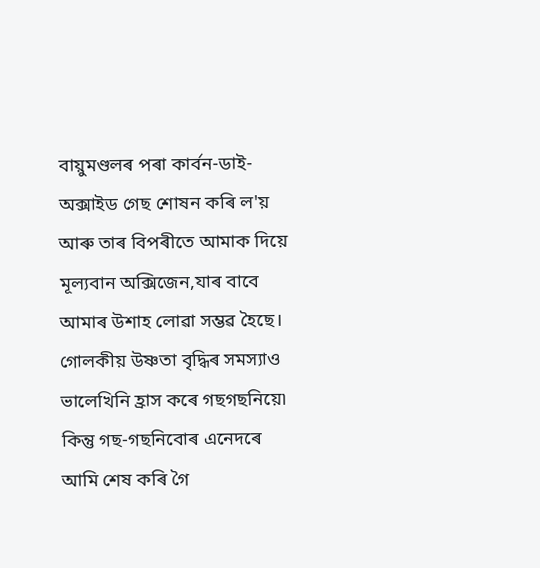বায়ুমণ্ডলৰ পৰা কাৰ্বন-ডাই-অক্সাইড গেছ শোষন কৰি ল'য় আৰু তাৰ বিপৰীতে আমাক দিয়ে মূল্যবান অক্সিজেন,যাৰ বাবে আমাৰ উশাহ লোৱা সম্ভৱ হৈছে। গোলকীয় উষ্ণতা বৃদ্ধিৰ সমস্যাও ভালেখিনি হ্ৰাস কৰে গছগছনিয়ে৷ কিন্তু গছ-গছনিবোৰ এনেদৰে আমি শেষ কৰি গৈ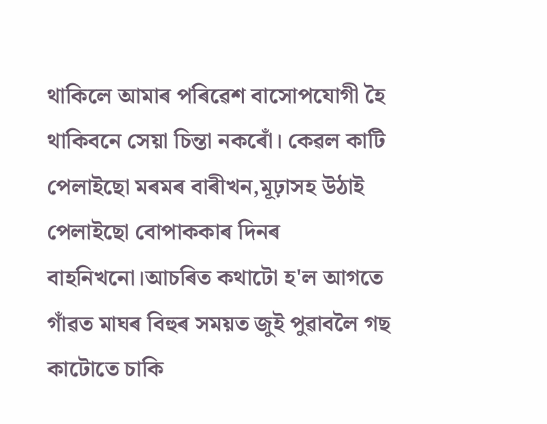থাকিলে আমাৰ পৰিৱেশ বাসোপযোগী হৈ থাকিবনে সেয়া চিন্তা নকৰোঁ। কেৱল কাটি পেলাইছো মৰমৰ বাৰীখন,মূঢ়াসহ উঠাই পেলাইছো বোপাককাৰ দিনৰ বাহনিখনো।আচৰিত কথাটো হ'ল আগতে গাঁৱত মাঘৰ বিহুৰ সময়ত জুই পুৱাবলৈ গছ কাটোতে চাকি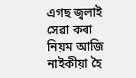এগছ জ্বলাই সেৱা কৰা নিয়ম আজি নাইকীয়া হৈ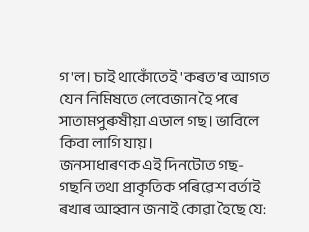গ'ল। চাই থাকোঁতেই 'কৰত'ৰ আগত যেন নিমিষতে লেবেজান হৈ পৰে সাতামপুৰুষীয়া এডাল গছ। ভাবিলে কিবা লাগি যায়।
জনসাধাৰণক এই দিনটোত গছ-গছনি তথা প্ৰাকৃতিক পৰিৱেশ বৰ্তাই ৰখাৰ আহ্বান জনাই কোৱা হৈছে যে: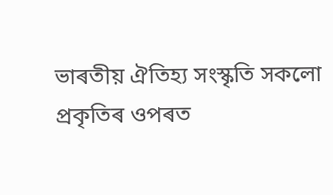ভাৰতীয় ঐতিহ্য সংস্কৃতি সকলো প্ৰকৃতিৰ ওপৰত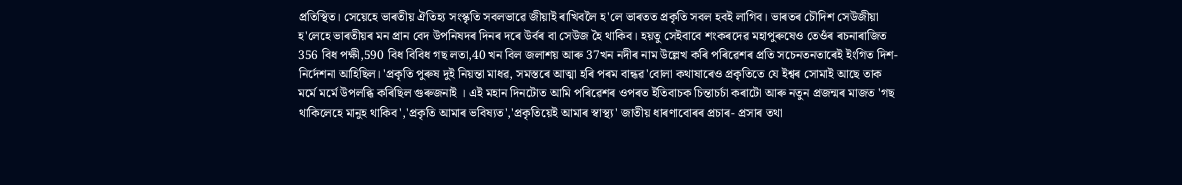প্ৰতিস্থিত। সেয়েহে ভাৰতীয় ঐতিহ্য সংস্কৃতি সবলভাৱে জীয়াই ৰাখিবলৈ হ'লে ভাৰতত প্ৰকৃতি সবল হবই লাগিব। ভাৰতৰ চৌদিশ সেউজীয়া হ'লেহে ভাৰতীয়ৰ মন প্ৰান বেদ উপনিষদৰ দিনৰ দৰে উৰ্বৰ বা সেউজ হৈ থাকিব। হয়তু সেইবাবে শংকৰদেৱ মহাপুৰুষেও তেওঁৰ ৰচনাৰাজিত 356 বিধ পক্ষী,590 বিধ বিবিধ গছ লতা,40 খন বিল জলাশয় আৰু 37খন নদীৰ নাম উল্লেখ কৰি পৰিৱেশৰ প্ৰতি সচেনতনতাৰেই ইংগিত দিশ-নিৰ্দেশনা আহিছিল। 'প্ৰকৃতি পুৰুষ দুই নিয়ন্তা মাধৱ, সমস্তৰে আত্মা হৰি পৰম বান্ধৱ'বোলা কথাষাৰেও প্ৰকৃতিতে যে ইশ্বৰ সোমাই আছে তাক মৰ্মে মৰ্মে উপলব্ধি কৰিছিল গুৰুজনাই । এই মহান দিনটোত আমি পৰিৱেশৰ ওপৰত ইতিবাচক চিন্তাচৰ্চা কৰাটো আৰু নতুন প্ৰজন্মৰ মাজত 'গছ থাকিলেহে মানুহ থাকিব','প্ৰকৃতি আমাৰ ভবিষ্যত','প্ৰকৃতিয়েই আমাৰ স্বাস্থ্য' জাতীয় ধাৰণাবোৰৰ প্ৰচাৰ- প্ৰসাৰ তথা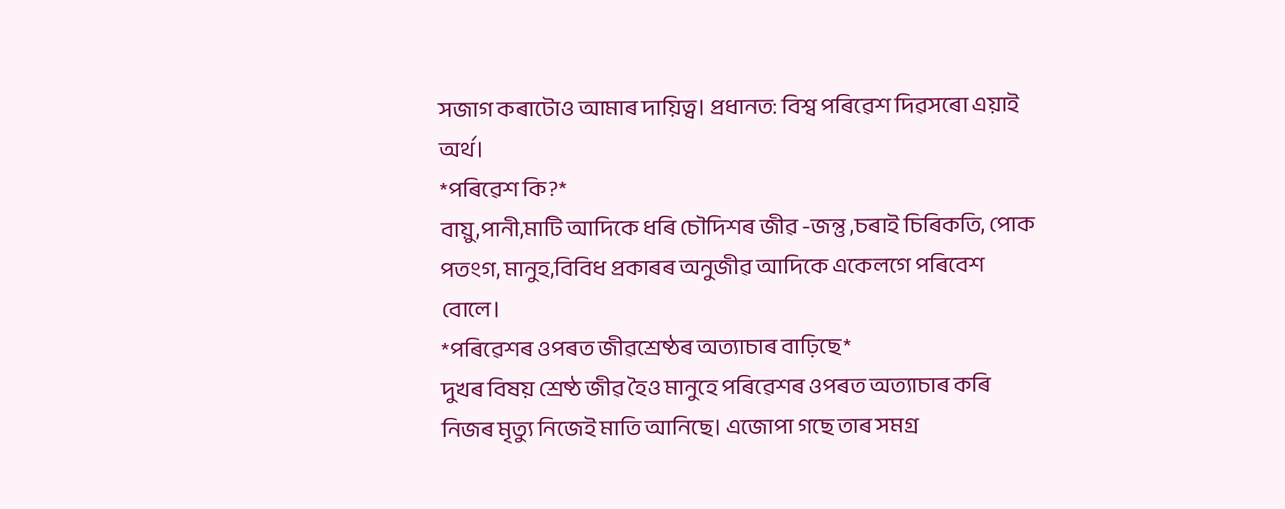সজাগ কৰাটোও আমাৰ দায়িত্ব। প্ৰধানত: বিশ্ব পৰিৱেশ দিৱসৰো এয়াই অৰ্থ।
*পৰিৱেশ কি?*
বায়ু,পানী,মাটি আদিকে ধৰি চৌদিশৰ জীৱ -জন্তু ,চৰাই চিৰিকতি, পোক পতংগ, মানুহ,বিবিধ প্ৰকাৰৰ অনুজীৱ আদিকে একেলগে পৰিবেশ বোলে।
*পৰিৱেশৰ ওপৰত জীৱশ্ৰেষ্ঠৰ অত্যাচাৰ বাঢ়িছে*
দুখৰ বিষয় শ্ৰেষ্ঠ জীৱ হৈও মানুহে পৰিৱেশৰ ওপৰত অত্যাচাৰ কৰি নিজৰ মৃত্যু নিজেই মাতি আনিছে। এজোপা গছে তাৰ সমগ্ৰ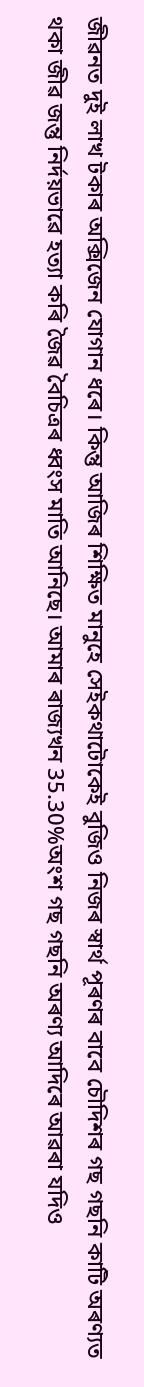জীৱনত দুই লাখ টকাৰ অক্সিজেন যোগান ধৰে। কিন্তু আজিৰ শিক্ষিত মানুহে সেইকথাটোকেই বুজিও নিজৰ স্বাৰ্থ পূৰণৰ বাবে চৌদিশৰ গছ গছনি কাটি অৰণ্যত থকা জীৱ জন্তু নিৰ্দয়ভাৱে হত্যা কৰি জৈৱ বৈচিত্ৰৰ ধ্বংস মাতি আনিছে। আমাৰ ৰাজ্যখন 35.30%অংশ গছ গছনি অৰণ্য আদিৰে আৱৰা যদিও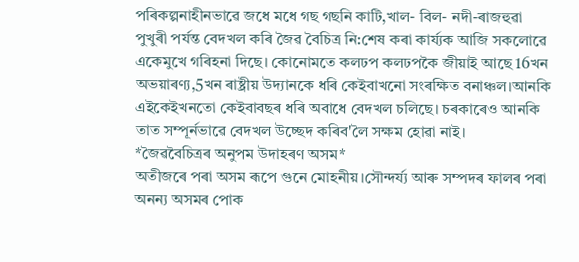পৰিকল্পনাহীনভাৱে জধে মধে গছ গছনি কাটি,খাল- বিল- নদী-ৰাজহুৱা পুখুৰী পৰ্যন্ত বেদখল কৰি জৈৱ বৈচিত্ৰ নি:শেষ কৰা কাৰ্য্যক আজি সকলোৱে একেমুখে গৰিহনা দিছে। কোনোমতে কলঢপ কলঢপকৈ জীয়াই আছে 16খন অভয়াৰণ্য,5খন ৰাষ্ট্ৰীয় উদ্যানকে ধৰি কেইবাখনো সংৰক্ষিত বনাঞ্চল।আনকি এইকেইখনতো কেইবাবছৰ ধৰি অবাধে বেদখল চলিছে। চৰকাৰেও আনকি তাত সম্পূৰ্নভাৱে বেদখল উচ্ছেদ কৰিব'লৈ সক্ষম হোৱা নাই।
*জৈৱবৈচিত্ৰৰ অনুপম উদাহৰণ অসম*
অতীজৰে পৰা অসম ৰূপে গুনে মোহনীয়।সৌন্দৰ্য্য আৰু সম্পদৰ ফালৰ পৰা অনন্য অসমৰ পোক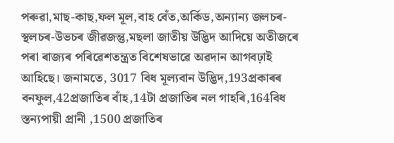পৰুৱা,মাছ-কাছ,ফল মূল,বাহ বেঁত,অৰ্কিড,অন্যান্য জলচৰ-স্থলচৰ-উভচৰ জীৱজন্তু,মছলা জাতীয় উদ্ভিদ আদিয়ে অতীজৰে পৰা ৰাজ্যৰ পৰিৱেশতন্ত্ৰত বিশেষভাৱে অৱদান আগবঢ়াই আহিছে। জনামতে, 3017 বিধ মূল্যবান উদ্ভিদ,193প্ৰকাৰৰ বনফুল,42প্ৰজাতিৰ বাঁহ,14টা প্ৰজাতিৰ নল গাহৰি,164বিধ স্তন্যপায়ী প্ৰানী ,1500 প্ৰজাতিৰ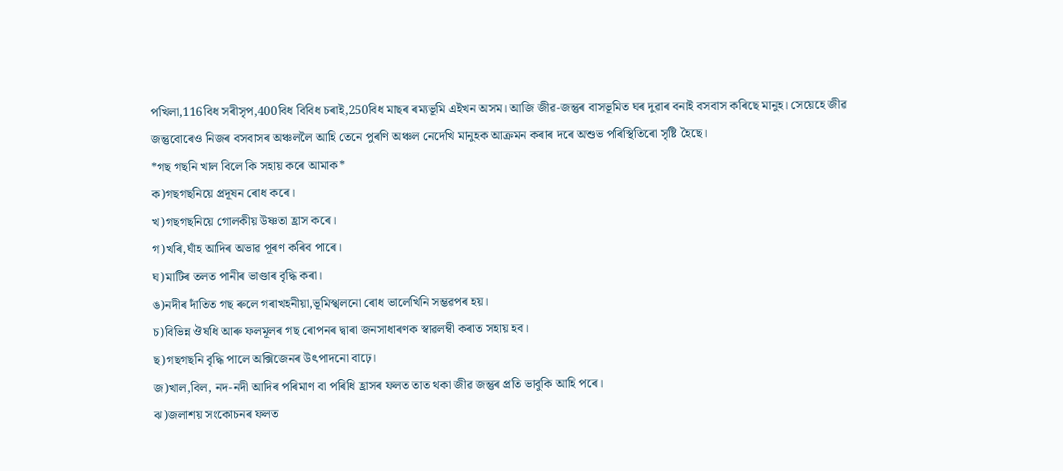পখিলা,116বিধ সৰীসৃপ,400বিধ বিবিধ চৰাই,250বিধ মাছৰ ৰম্যভূমি এইখন অসম। আজি জীৱ-জন্তুৰ বাসভূমিত ঘৰ দুৱাৰ বনাই বসবাস কৰিছে মানুহ। সেয়েহে জীৱ জন্তুবোৰেও নিজৰ বসবাসৰ অঞ্চললৈ আহি তেনে পুৰণি অঞ্চল নেদেখি মানুহক আক্ৰমন কৰাৰ দৰে অশুভ পৰিস্থিতিৰো সৃষ্টি হৈছে।
*গছ গছনি খাল বিলে কি সহায় কৰে আমাক*
ক)গছগছনিয়ে প্ৰদূষন ৰোধ কৰে।
খ)গছগছনিয়ে গোলকীয় উষ্ণতা হ্ৰাস কৰে।
গ)খৰি,ঘাঁহ আদিৰ অভাৱ পূৰণ কৰিব পাৰে।
ঘ)মাটিৰ তলত পানীৰ ভাণ্ডাৰ বৃদ্ধি কৰা।
ঙ)নদীৰ দাঁতিত গছ ৰুলে গৰাখহনীয়া,ভূমিস্খলনো ৰোধ ভালেখিনি সম্ভৱপৰ হয়।
চ)বিভিন্ন ঔষধি আৰু ফলমূলৰ গছ ৰোপনৰ দ্বাৰা জনসাধাৰণক স্বাৱলম্বী কৰাত সহায় হব।
ছ)গছগছনি বৃদ্ধি পালে অক্সিজেনৰ উৎপাদনো বাঢ়ে।
জ)খাল,বিল, নদ-নদী আদিৰ পৰিমাণ বা পৰিধি হ্ৰাসৰ ফলত তাত থকা জীৱ জন্তুৰ প্ৰতি ভাবুকি আহি পৰে।
ঝ)জলাশয় সংকোচনৰ ফলত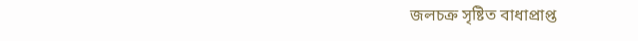জলচক্ৰ সৃষ্টিত বাধাপ্ৰাপ্ত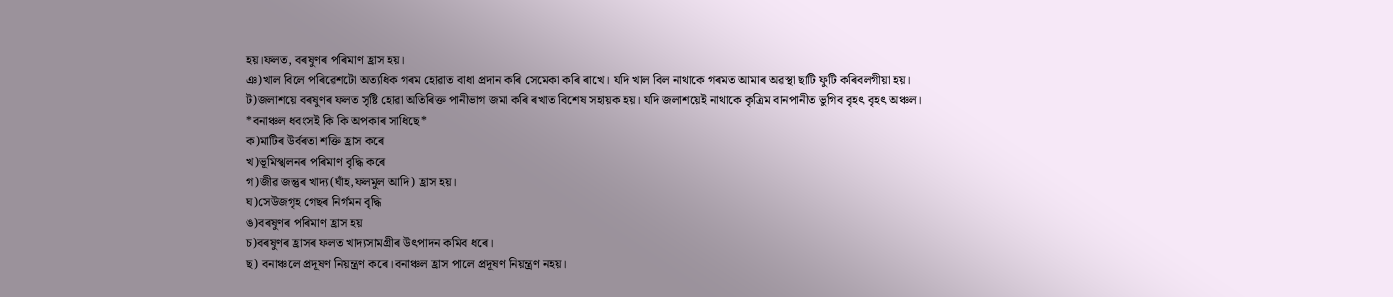হয়।ফলত, বৰষুণৰ পৰিমাণ হ্ৰাস হয়।
ঞ)খাল বিলে পৰিৱেশটো অত্যধিক গৰম হোৱাত বাধা প্ৰদান কৰি সেমেকা কৰি ৰাখে। যদি খাল বিল নাথাকে গৰমত আমাৰ অৱস্থা ছাটি ফুটি কৰিবলগীয়া হয়।
ট)জলাশয়ে বৰষুণৰ ফলত সৃষ্টি হোৱা অতিৰিক্ত পানীভাগ জমা কৰি ৰখাত বিশেষ সহায়ক হয়। যদি জলাশয়েই নাথাকে কৃত্ৰিম বানপানীত ভুগিব বৃহৎ বৃহৎ অঞ্চল।
*বনাঞ্চল ধবংসই কি কি অপকাৰ সাধিছে*
ক)মাটিৰ উৰ্বৰতা শক্তি হ্ৰাস কৰে
খ)ভূমিস্খলনৰ পৰিমাণ বৃদ্ধি কৰে
গ)জীৱ জন্তুৰ খাদ্য(ঘাঁহ,ফলমুল আদি) হ্ৰাস হয়।
ঘ)সেউজগৃহ গেছৰ নিৰ্গমন বৃদ্ধি
ঙ)বৰষুণৰ পৰিমাণ হ্ৰাস হয়
চ)বৰষুণৰ হ্ৰাসৰ ফলত খাদ্যসামগ্ৰীৰ উৎপাদন কমিব ধৰে।
ছ) বনাঞ্চলে প্ৰদূষণ নিয়ন্ত্ৰণ কৰে।বনাঞ্চল হ্ৰাস পালে প্ৰদূষণ নিয়ন্ত্ৰণ নহয়।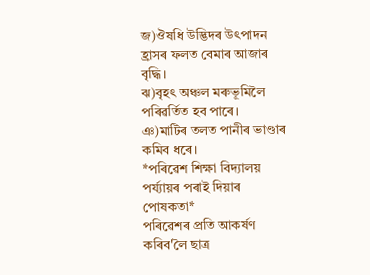জ)ঔষধি উদ্ভিদৰ উৎপাদন হ্ৰাসৰ ফলত বেমাৰ আজাৰ বৃদ্ধি।
ঝ)বৃহৎ অঞ্চল মৰুভূমিলৈ পৰিৱৰ্তিত হব পাৰে।
ঞ)মাটিৰ তলত পানীৰ ভাণ্ডাৰ কমিব ধৰে।
*পৰিৱেশ শিক্ষা বিদ্যালয় পৰ্য্যায়ৰ পৰাই দিয়াৰ পোষকতা*
পৰিৱেশৰ প্ৰতি আকৰ্ষণ কৰিব'লৈ ছাত্ৰ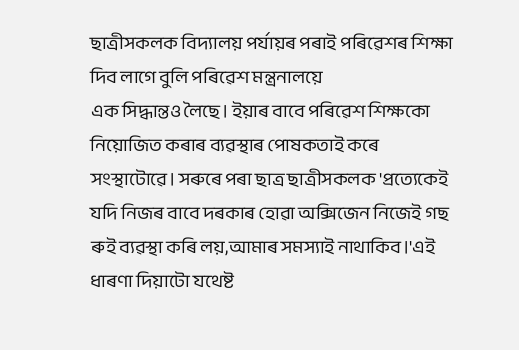ছাত্ৰীসকলক বিদ্যালয় পৰ্যায়ৰ পৰাই পৰিৱেশৰ শিক্ষা দিব লাগে বুলি পৰিৱেশ মন্ত্ৰনালয়ে
এক সিদ্ধান্তও লৈছে। ইয়াৰ বাবে পৰিৱেশ শিক্ষকো নিয়োজিত কৰাৰ ব্যৱস্থাৰ পোষকতাই কৰে সংস্থাটোৱে। সৰুৰে পৰা ছাত্ৰ ছাত্ৰীসকলক 'প্ৰত্যেকেই যদি নিজৰ বাবে দৰকাৰ হোৱা অক্সিজেন নিজেই গছ ৰুই ব্যৱস্থা কৰি লয়,আমাৰ সমস্যাই নাথাকিব।'এই ধাৰণা দিয়াটো যথেষ্ট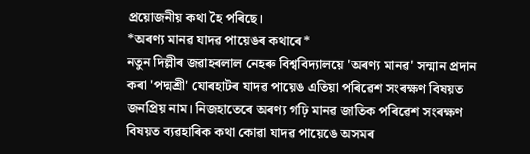প্ৰয়োজনীয় কথা হৈ পৰিছে।
*অৰণ্য মানৱ যাদৱ পায়েঙৰ কথাৰে*
নতুন দিল্লীৰ জৱাহৰলাল নেহৰু বিশ্ববিদ্যালয়ে 'অৰণ্য মানৱ' সন্মান প্ৰদান কৰা 'পদ্মশ্ৰী' যোৰহাটৰ যাদৱ পায়েঙ এতিয়া পৰিৱেশ সংৰক্ষণ বিষয়ত জনপ্ৰিয় নাম। নিজহাতেৰে অৰণ্য গঢ়ি মানৱ জাতিক পৰিৱেশ সংৰক্ষণ বিষয়ত ব্যৱহাৰিক কথা কোৱা যাদৱ পায়েঙে অসমৰ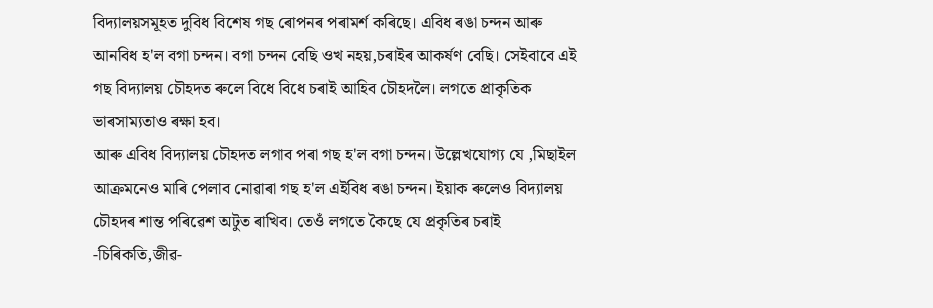বিদ্যালয়সমূহত দুবিধ বিশেষ গছ ৰোপনৰ পৰামৰ্শ কৰিছে। এবিধ ৰঙা চন্দন আৰু আনবিধ হ'ল বগা চন্দন। বগা চন্দন বেছি ওখ নহয়,চৰাইৰ আকৰ্ষণ বেছি। সেইবাবে এই গছ বিদ্যালয় চৌহদত ৰুলে বিধে বিধে চৰাই আহিব চৌহদলৈ। লগতে প্ৰাকৃতিক ভাৰসাম্যতাও ৰক্ষা হব।
আৰু এবিধ বিদ্যালয় চৌহদত লগাব পৰা গছ হ'ল বগা চন্দন। উল্লেখযোগ্য যে ,মিছাইল আক্ৰমনেও মাৰি পেলাব নোৱাৰা গছ হ'ল এইবিধ ৰঙা চন্দন। ইয়াক ৰুলেও বিদ্যালয় চৌহদৰ শান্ত পৰিৱেশ অটুত ৰাখিব। তেওঁ লগতে কৈছে যে প্ৰকৃতিৰ চৰাই -চিৰিকতি,জীৱ-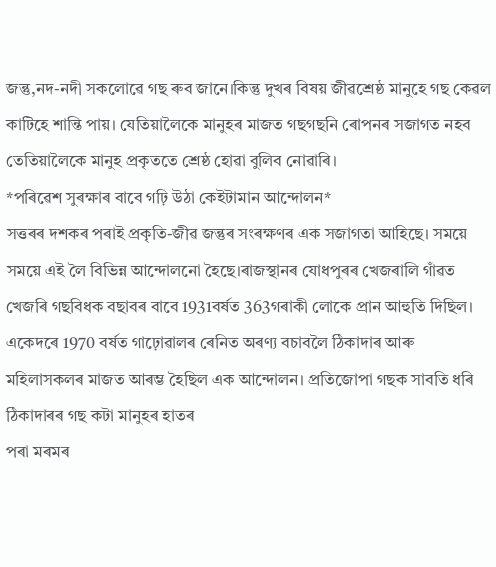জন্তু,নদ-নদী সকলোৱে গছ ৰুব জানে।কিন্তু দুখৰ বিষয় জীৱশ্ৰেষ্ঠ মানুহে গছ কেৱল কাটিহে শান্তি পায়। যেতিয়ালৈকে মানুহৰ মাজত গছগছনি ৰোপনৰ সজাগত নহব তেতিয়ালৈকে মানুহ প্ৰকৃততে শ্ৰেষ্ঠ হোৱা বুলিব নোৱাৰি।
*পৰিৱেশ সুৰক্ষাৰ বাবে গঢ়ি উঠা কেইটামান আন্দোলন*
সত্তৰৰ দশকৰ পৰাই প্ৰকৃতি-জীৱ জন্তুৰ সংৰক্ষণৰ এক সজাগতা আহিছে। সময়ে সময়ে এই লৈ বিভিন্ন আন্দোলনো হৈছে।ৰাজস্থানৰ যোধপুৰৰ খেজৰালি গাঁৱত খেজৰি গছবিধক বছাবৰ বাবে 1931বৰ্ষত 363গৰাকী লোকে প্ৰান আহুতি দিছিল। একেদৰে 1970 বৰ্ষত গাঢ়োৱালৰ ৰেনিত অৰণ্য বচাবলৈ ঠিকাদাৰ আৰু মহিলাসকলৰ মাজত আৰম্ভ হৈছিল এক আন্দোলন। প্ৰতিজোপা গছক সাবতি ধৰি ঠিকাদাৰৰ গছ কটা মানুহৰ হাতৰ
পৰা মৰমৰ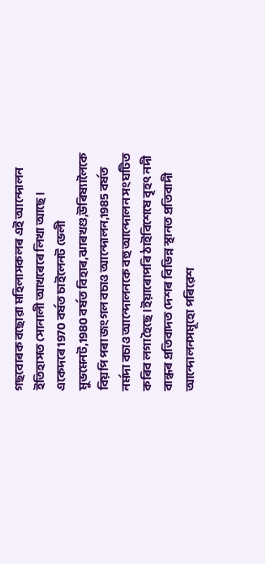গছবোৰক বছোৱা মহিলাসকলৰ এই আন্দোলন ইতিহাসত সোনালী আখৰেৰে লিখা আছে। একেদৰে 1970 বৰ্ষত চাইলেনট ভেলী মুভমেনট,1980 বৰ্ষত বিহাৰ,ঝাৰখণ্ড,উৰিষ্যালৈকে বিয়পি পৰা জংগল বচাও আন্দোলন,1985 বৰ্ষত নৰ্মদা বচাও আন্দোলনকে বহু আন্দোলন সংঘটিত কৰিব লগা হৈছে।ইয়াৰোপৰি ঠাইবিশেষে বৃহৎ নদী বান্ধৰ প্ৰতিবাদত দেশৰ বিভিন্ন স্থানত প্ৰতিবাদী আন্দোলনসমূহো পৰিৱেশ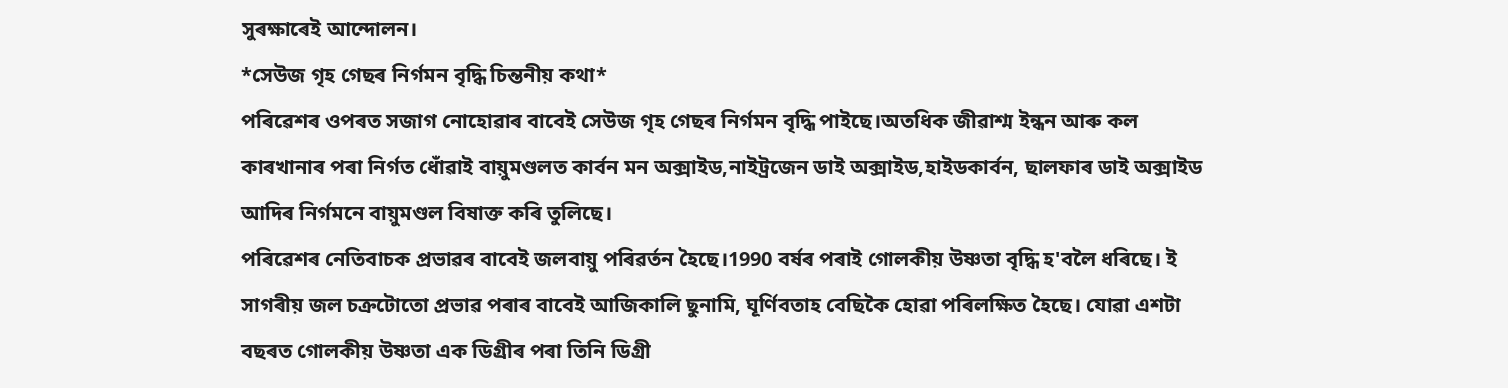সুৰক্ষাৰেই আন্দোলন।
*সেউজ গৃহ গেছৰ নিৰ্গমন বৃদ্ধি চিন্তনীয় কথা*
পৰিৱেশৰ ওপৰত সজাগ নোহোৱাৰ বাবেই সেউজ গৃহ গেছৰ নিৰ্গমন বৃদ্ধি পাইছে।অতধিক জীৱাশ্ম ইন্ধন আৰু কল কাৰখানাৰ পৰা নিৰ্গত ধোঁৱাই বায়ুমণ্ডলত কাৰ্বন মন অক্সাইড,নাইট্ৰজেন ডাই অক্সাইড,হাইডকাৰ্বন, ছালফাৰ ডাই অক্সাইড আদিৰ নিৰ্গমনে বায়ুমণ্ডল বিষাক্ত কৰি তুলিছে।
পৰিৱেশৰ নেতিবাচক প্ৰভাৱৰ বাবেই জলবায়ু পৰিৱৰ্তন হৈছে।1990 বৰ্ষৰ পৰাই গোলকীয় উষ্ণতা বৃদ্ধি হ'বলৈ ধৰিছে। ই সাগৰীয় জল চক্ৰটোতো প্ৰভাৱ পৰাৰ বাবেই আজিকালি ছুনামি, ঘূৰ্ণিবতাহ বেছিকৈ হোৱা পৰিলক্ষিত হৈছে। যোৱা এশটা বছৰত গোলকীয় উষ্ণতা এক ডিগ্ৰীৰ পৰা তিনি ডিগ্ৰী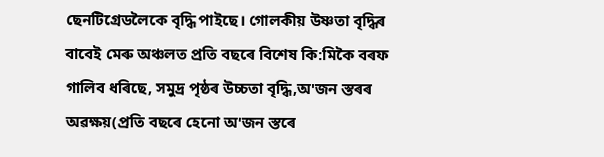ছেনটিগ্ৰেডলৈকে বৃদ্ধি পাইছে। গোলকীয় উষ্ণতা বৃদ্ধিৰ বাবেই মেৰু অঞ্চলত প্ৰতি বছৰে বিশেষ কি:মিকৈ বৰফ গালিব ধৰিছে, সমুদ্ৰ পৃষ্ঠৰ উচ্চতা বৃদ্ধি,অ'জন স্তৰৰ অৱক্ষয়(প্ৰতি বছৰে হেনো অ'জন স্তৰে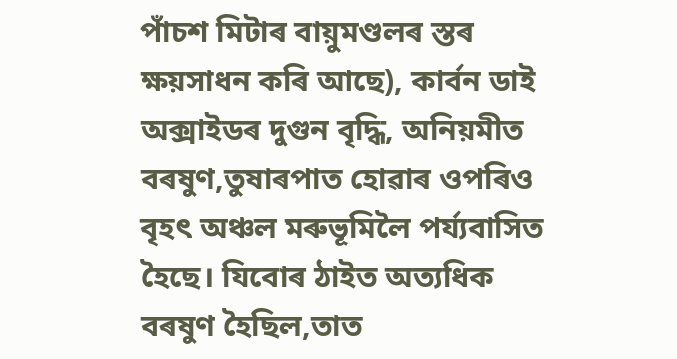পাঁচশ মিটাৰ বায়ুমণ্ডলৰ স্তৰ ক্ষয়সাধন কৰি আছে), কাৰ্বন ডাই অক্সাইডৰ দুগুন বৃদ্ধি, অনিয়মীত বৰষুণ,তুষাৰপাত হোৱাৰ ওপৰিও বৃহৎ অঞ্চল মৰুভূমিলৈ পৰ্য্যবাসিত
হৈছে। যিবোৰ ঠাইত অত্যধিক বৰষুণ হৈছিল,তাত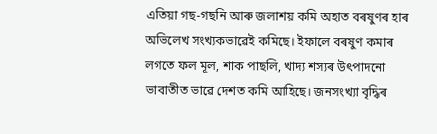এতিয়া গছ-গছনি আৰু জলাশয় কমি অহাত বৰষুণৰ হাৰ অভিলেখ সংখ্যকভাৱেই কমিছে। ইফালে বৰষুণ কমাৰ লগতে ফল মূল, শাক পাছলি, খাদ্য শস্যৰ উৎপাদনো ভাবাতীত ভাৱে দেশত কমি আহিছে। জনসংখ্যা বৃদ্ধিৰ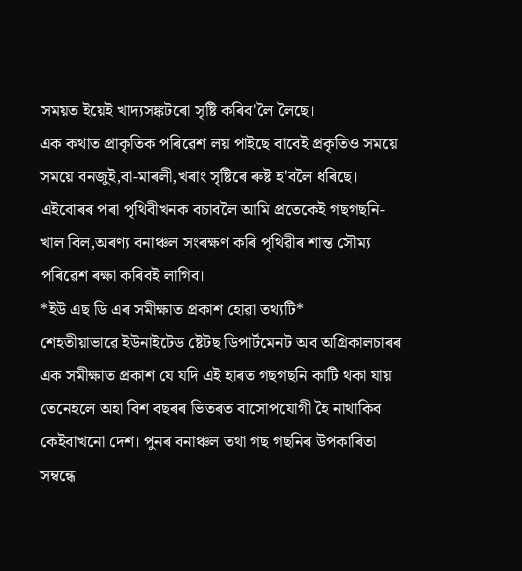সময়ত ইয়েই খাদ্যসঙ্কটৰো সৃষ্টি কৰিব'লৈ লৈছে।
এক কথাত প্ৰাকৃতিক পৰিৱেশ লয় পাইছে বাবেই প্ৰকৃতিও সময়ে সময়ে বনজুই,বা-মাৰলী,খৰাং সৃষ্টিৰে ৰুষ্ট হ'বলৈ ধৰিছে। এইবোৰৰ পৰা পৃথিবীখনক বচাবলৈ আমি প্ৰতেকেই গছগছনি- খাল বিল,অৰণ্য বনাঞ্চল সংৰক্ষণ কৰি পৃথিৱীৰ শান্ত সৌম্য পৰিৱেশ ৰক্ষা কৰিবই লাগিব।
*ইউ এছ ডি এৰ সমীক্ষাত প্ৰকাশ হোৱা তথ্যটি*
শেহতীয়াভাৱে ইউনাইটেড ষ্টেটছ ডিপাৰ্টমেনট অব অগ্ৰিকালচাৰৰ এক সমীক্ষাত প্ৰকাশ যে যদি এই হাৰত গছগছনি কাটি থকা যায় তেনেহলে অহা বিশ বছৰৰ ভিতৰত বাসোপযোগী হৈ নাথাকিব কেইবাখনো দেশ। পুনৰ বনাঞ্চল তথা গছ গছনিৰ উপকাৰিতা সম্বন্ধে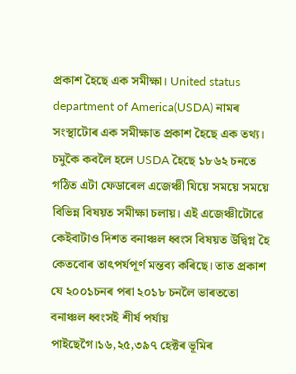প্ৰকাশ হৈছে এক সমীক্ষা। United status department of America(USDA) নামৰ সংস্থাটোৰ এক সমীক্ষাত প্ৰকাশ হৈছে এক তথ্য। চমুকৈ কবলৈ হলে USDA হৈছে ১৮৬২ চনতে গঠিত এটা ফেডাৰেল এজেঞ্চী যিয়ে সময়ে সময়ে বিভিন্ন বিষয়ত সমীক্ষা চলায়। এই এজেঞ্চীটোৱে কেইবাটাও দিশত বনাঞ্চল ধ্বংস বিষয়ত উদ্বিগ্ন হৈ কেতবোৰ তাৎপৰ্যপূৰ্ণ মন্তব্য কৰিছে। তাত প্ৰকাশ যে ২০০১চনৰ পৰা ২০১৮ চনলৈ ভাৰততো বনাঞ্চল ধ্বংসই শীৰ্ষ পৰ্যায় পাইছেগৈ।১৬,২৫,৩৯৭ হেক্টৰ ভূমিৰ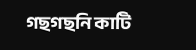গছগছনি কাটি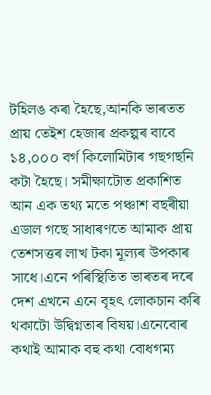টহিলঙ কৰা হৈছে,আনকি ভাৰতত প্ৰায় তেইশ হেজাৰ প্ৰকল্পৰ বাবে ১৪,০০০ বৰ্গ কিলোমিটাৰ গছগছনি কটা হৈছে। সমীক্ষাটোত প্ৰকাশিত আন এক তথ্য মতে পঞ্চাশ বছৰীয়া এডাল গছে সাধাৰণতে আমাক প্ৰায় তেশসত্তৰ লাখ টকা মূল্যৰ উপকাৰ সাধে।এনে পৰিস্থিতিত ভাৰতৰ দৰে দেশ এখনে এনে বৃহৎ লোকচান কৰি থকাটো উদ্বিগ্নতাৰ বিষয়।এনেবোৰ কথাই আমাক বহু কথা বোধগম্য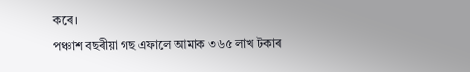কৰে।
পঞ্চাশ বছৰীয়া গছ এফালে আমাক ৩৬৫ লাখ টকাৰ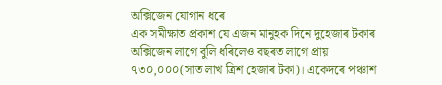অক্সিজেন যোগান ধৰে
এক সমীক্ষাত প্ৰকাশ যে এজন মানুহক দিনে দুহেজাৰ টকাৰ অক্সিজেন লাগে বুলি ধৰিলেও বছৰত লাগে প্ৰায় ৭৩০,০০০(সাত লাখ ত্ৰিশ হেজাৰ টকা)। একেদৰে পঞ্চাশ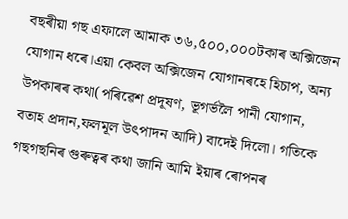বছৰীয়া গছ এফালে আমাক ৩৬,৫০০,০০০টকাৰ অক্সিজেন যোগান ধৰে।এয়া কেবল অক্সিজেন যোগানৰহে হিচাপ, অন্য উপকাৰৰ কথা(পৰিৱেশ প্ৰদূষণ, ভূগৰ্ভলৈ পানী যোগান, বতাহ প্ৰদান,ফলমূল উৎপাদন আদি) বাদেই দিলো। গতিকে গছগছনিৰ গুৰুত্বৰ কথা জানি আমি ইয়াৰ ৰোপনৰ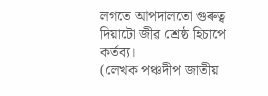লগতে আপদালতো গুৰুত্ব দিয়াটো জীৱ শ্ৰেষ্ঠ হিচাপে কৰ্তব্য।
(লেখক পঞ্চদীপ জাতীয়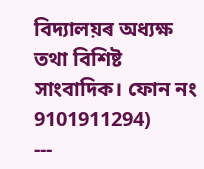বিদ্যালয়ৰ অধ্যক্ষ তথা বিশিষ্ট সাংবাদিক। ফোন নং 9101911294)
---